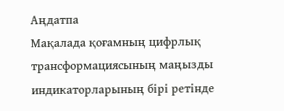Аңдатпа
Мақалада қоғамның цифрлық трансформациясының маңызды индикаторларының бірі ретінде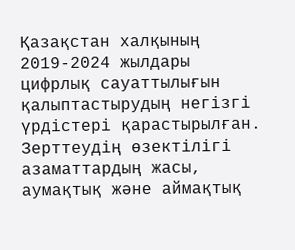Қазақстан халқының 2019-2024 жылдары цифрлық сауаттылығын қалыптастырудың негізгі үрдістері қарастырылған. Зерттеудің өзектілігі азаматтардың жасы, аумақтық және аймақтық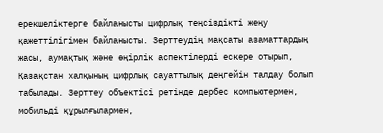ерекшеліктерге байланысты цифрлық теңсіздікті жеңу қажеттілігімен байланысты. Зерттеудің мақсаты азаматтардың жасы, аумақтық және өңірлік аспектілерді ескере отырып, Қазақстан халқының цифрлық сауаттылық деңгейін талдау болып табылады. Зерттеу объектісі ретінде дербес компьютермен, мобильді құрылғылармен,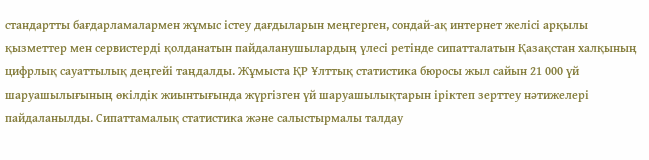стандартты бағдарламалармен жұмыс істеу дағдыларын меңгерген, сондай-ақ интернет желісі арқылы қызметтер мен сервистерді қолданатын пайдаланушылардың үлесі ретінде сипатталатын Қазақстан халқының цифрлық сауаттылық деңгейі таңдалды. Жұмыста ҚР Ұлттық статистика бюросы жыл сайын 21 000 үй шаруашылығының өкілдік жиынтығында жүргізген үй шаруашылықтарын іріктеп зерттеу нәтижелері пайдаланылды. Сипаттамалық статистика және салыстырмалы талдау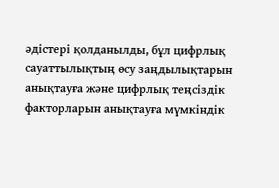әдістері қолданылды, бұл цифрлық сауаттылықтың өсу заңдылықтарын анықтауға және цифрлық теңсіздік факторларын анықтауға мүмкіндік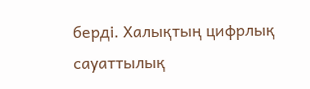берді. Халықтың цифрлық сауаттылық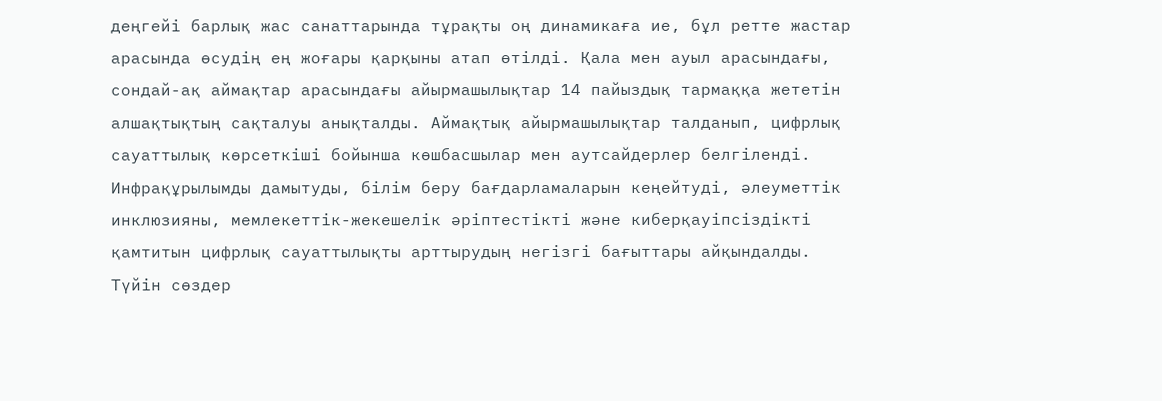деңгейі барлық жас санаттарында тұрақты оң динамикаға ие, бұл ретте жастар арасында өсудің ең жоғары қарқыны атап өтілді. Қала мен ауыл арасындағы, сондай-ақ аймақтар арасындағы айырмашылықтар 14 пайыздық тармаққа жететін алшақтықтың сақталуы анықталды. Аймақтық айырмашылықтар талданып, цифрлық сауаттылық көрсеткіші бойынша көшбасшылар мен аутсайдерлер белгіленді. Инфрақұрылымды дамытуды, білім беру бағдарламаларын кеңейтуді, әлеуметтік инклюзияны, мемлекеттік-жекешелік әріптестікті және киберқауіпсіздікті қамтитын цифрлық сауаттылықты арттырудың негізгі бағыттары айқындалды.
Түйін сөздер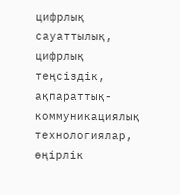цифрлық сауаттылық, цифрлық теңсіздік, ақпараттық-коммуникациялық технологиялар, өңірлік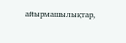айырмашылықтар,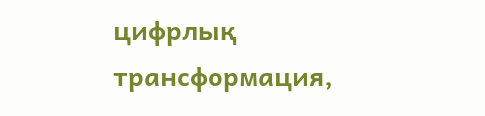цифрлық трансформация,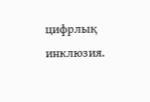цифрлық инклюзия.